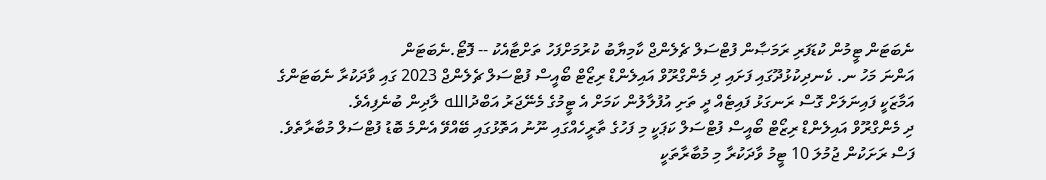ނެބަޓަން ޓީމުން ކުޑަފަރި ރަމަޞާން ފުޓްސަލް ޗެލެންޖް ކާމިޔާބު ކުރުމަށްފަހު ތަށްޓާއެކު -- ފޮޓޯ.ނެބަޓަން
އަންނަ މަހު ނ. ކެނދިކުޅުދޫގައި ފަށައި ދި މެންގްރޫވް އައިލެންޑް ރިޒޯޓް ބޯއީސް ފުޓްސަލް ޗެލެންޖް 2023 ގައި ވާދަކުރާ ނެބަޓަންގެ އަމާޒަކީ ފައިނަލަށް ގޮސް ރަނގަޅު ފައިޓެއް ދީ ތަށި އުފުލާލުން ކަމަށް އެ ޓީމުގެ މެނޭޖަރު އަބްދުالله ލާދިން ބުނެފިއެވެ.
ދި މެންގްރޫވް އައިލެންޑް ރިޒޯޓް ބޯއީސް ފުޓްސަލް ކަޕަކީ މި ފަހުގެ ތާރީހެއްގައި ނޫނު އަތޮޅުގައި ބޭއްވޭ އެންމެ ބޮޑު ފުޓްސަލް މުބާރާތެވެ. ފަސް ރަށަކުން ޖުމުލަ 10 ޓީމު ވާދަކުރާ މި މުބާރާތަކީ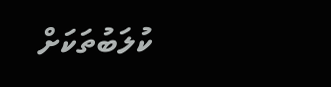ކުލަބުތަކަށް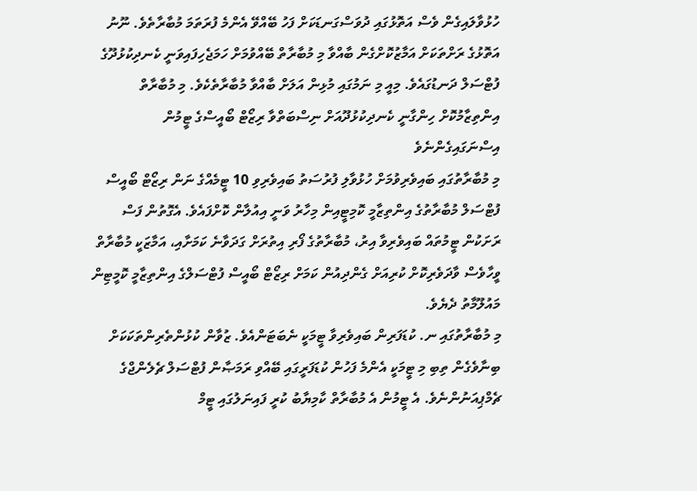ހުޅުވާލައިގެން ވެސް އަތޮޅުގައި ދުވަސްގަނޑަކަށް ފަހު ބޭއްވޭ އެންމެ ފުރަތަމަ މުބާރާތެވެ. ނޫނު އަތޮޅުގެ ރަށްތަކަށް އަމާޒުކޮށްގެން ބާއްވާ މި މުބާރާތް ބޭއްވުމަށް ހަމަޖެހިފައިވަނީ ކެނދިކުޅުދޫގެ ފުޓްސަލް ދަނޑުގައެވެ. މިއީ މި ނަމުގައި މުޅިން އަލަށް ބާއްވާ މުބާރާތެކެވެ. މި މުބާރާތް އިންތިޒާމުކޮށް ހިންގާނީ ކެނދިކުޅުދޫއަށް ނިސްބަތްވާ ރިޒޯޓް ބޯއީސްގެ ޓީމުން އިސްނަގައިގެންނެވެ
މި މުބާރާތުގައި ބައިވެރިވުމަށް ހުޅުވާލި ފުރުސަތު ބައިވެރިވި 10 ޓީމެއްގެ ނަން ރިޒޯޓް ބޯއީސް ފުޓްސަލް މުބާރާތުގެ އިންތިޒާމީ ކޮމިޓީއިން މިހާރު ވަނީ އިއުލާން ކޮށްފައެވެ. އެގޮތުން ފަސް ރަށަކުން ޓީމުތައް ބައިވެރިވާ އިރު، މުބާރާތުގެ ފޯރި އިތުރަށް ގަދަވާނެ ކަމަށާއި، އަމާޒަކީ މުބާރާތް ވީހާވެސް ވާދަވެރިކޮށް ކުރިއަށް ގެންދިއުން ކަމަށް ރިޒޯޓް ބޯއީސް ފުޓްސަލްގެ އިންތިޒާމީ ކޮމީޓިން މައުލޫމާތު ދެޔެވެ.
މި މުބާރާތުގައި ނ. ކުޑަފަރިން ބައިވެރިވާ ޓީމަކީ ނެބަޓަންއެވެ. ޒުވާން ކުޅުންތެރިންތަކަކަށް ބިނާވެގެން ތިބި މި ޓީމަކީ އެންމެ ފަހުން ކުޑަފަރީގައި ބޭއްވި ރަމަޞާން ފުޓްސަލް ޗެލެންޖްގެ ޗެމްޕިއަނުންނެވެ. އެ ޓީމުން އެ މުބާރާތް ކާމިޔާބު ކުރީ ފައިނަލުގައި ޓީމް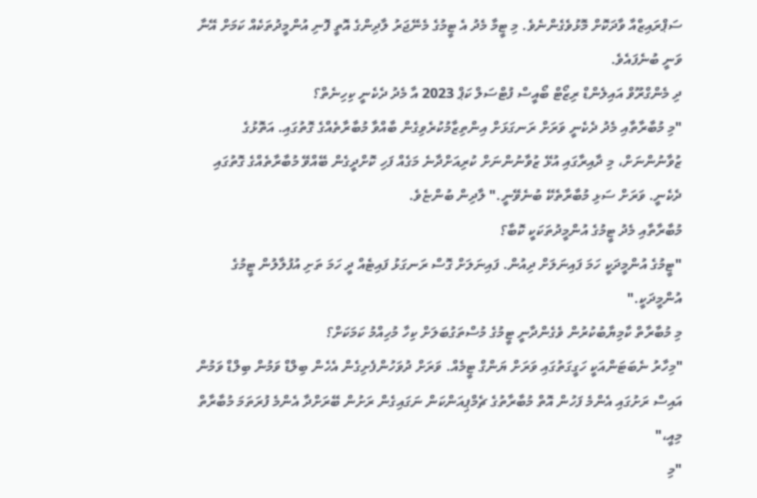ސަޕްރައިޒްއާ ވާދަކޮށް މޮޅުވެގެންނެވެ. މި ޓީމާ މެދު އެ ޓީމުގެ މެނޭޖަރު ލާދިންގެ އޮތީ ފޮނި އުންމީދުތަކެއް ކަމަށް އޭނާ ވަނީ ބުނެފައެވެ.
ދި މެންގްރޫވް އައިލެންޑް ރިޒޯޓް ބޯއީސް ފުޓްސަލް ކަޕް 2023 އާ މެދު ދެކެނީ ކިހިނެތް؟
"މި މުބާރާތާއި މެދު ދެކެނީ ވަރަށް ރަނގަޅަށް އިންތިޒާމުކުރެވިގެން ބާއްވާ މުބާރާތެއްގެ ގޮތުގައި. އަތޮޅުގެ ޒުވާނުންނަށް، މި ދާއިރާގައި އުޅޭ ޒުވާނުންނަށް ކުރިއަށްދާނެ މަގެއް ފަހި ކޮށްދީގެން ބޭއްވޭ މުބާރާތެއްގެ ގޮތުގައި ދެކެނީ. ވަރަށް ސަޅި މުބާރާތެކޭ ބުނެވޭނީ." ލާދިން ބުންޏެވެ.
މުބާރާތާއި މެދު ޓީމުގެ އުންމީދުތަކަކީ ކޮބާ؟
"ޓީމުގެ އުންމީދަކީ ހަމަ ފައިނަލަށް ދިއުން. ފައިނަލަށް ގޮސް ރަނގަޅު ފައިޓެއް ދީ ހަމަ ތަށި އުފުލާލުން ޓީމުގެ އުންމީދަކީ."
މި މުބާރާތް ކާމިޔާބުކުރުން ވެގެންދާނީ ޓީމުގެ މުސްތަގުބަލަށް ކިހާ މުހިއްމު ކަމަކަށް؟
"މިހާރު ނެބަޓަންއަކީ ހަގީގަތުގައި ވަރަށް ޔަންގް ޓީމެއް. ވަރަށް ދުވަހުންފެށިގެން އެހެން ބިލްޑް ވަމުން ބިލްޑް ވަމުން އައިސް ރަށުގައި އެންމެ ފަހުން އޮތް މުބާރާތުގެ ޗެމްޕިއަންކަން ނަގައިގެން ރަށުން ބޭރަށްދާ އެންމެ ފުރަތަމަ މުބާރާތް މިއީ،"
"މި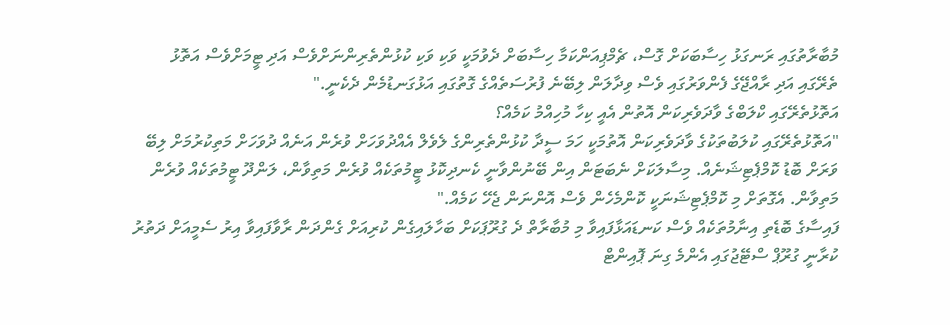މުބާރާތުގައި ރަނގަޅު ހިސާބަކަށް ގޮސް، ޗެމްޕިއަންކަމާ ހިސާބަށް ދެވުމަކީ ވަކި ވަކި ކުޅުންތެރިންނަށްވެސް އަދި ޓީމަށްވެސް އަތޮޅު ތެރޭގައި އަދި ރާއްޖޭގެ ފެންވަރުގައި ވެސް ވިދާލަން ލިބޭނެ ފުރުސަތެއްގެ ގޮތުގައި އަޅުގަނޑުމެން ދެކެނީ."
އަތޮޅުތެރޭގައި ކްލަބްގެ ވާދަވެރިކަން އޮތުން އެއީ ކިހާ މުހިއްމު ކަމެއް؟
"އަތޮޅުތެރޭގައި ކުލަބުތަކުގެ ވާދަވެރިކަން އޮތުމަކީ ހަމަ ސީދާ ކުޅުންތެރިންގެ ލެވެލް އެއްދުވަހަށް ވުރެން އަނެއް ދުވަހަށް މަތިކުރުމަށް ލިބޭ ވަރަށް ބޮޑު ކޮމްޕެޓިޝަނެއް. މިސާލަކަށް ނެބަޓަން އިން ބޭނުންވާނީ ކެނދިކޮޅު ޓީމުތަކެއް ވުރެން މަތިވާން، ލަންދޫ ޓީމުތަކެއް ވުރެން މަތިވާން. އެގޮތަށް މި ކޮމްޕެޓިޝަނަކީ ކޮންމެހެން ވެސް އޮންނަން ޖެހޭ ކަމެއް."
ފައިސާގެ ބޮޑެތި އިނާމުތަކެއް ވެސް ކަނޑައަޅާފައިވާ މި މުބާރާތް ދެ ގުރޫޕަކަށް ބަހާލައިގެން ކުރިއަށް ގެންދަން ރާވާފައިވާ އިރު ސެމީއަށް ދަތުރު ކުރާނީ ގުރޫޕް ސްޓޭޖުގައި އެންމެ ގިނަ ޕޮއިންޓް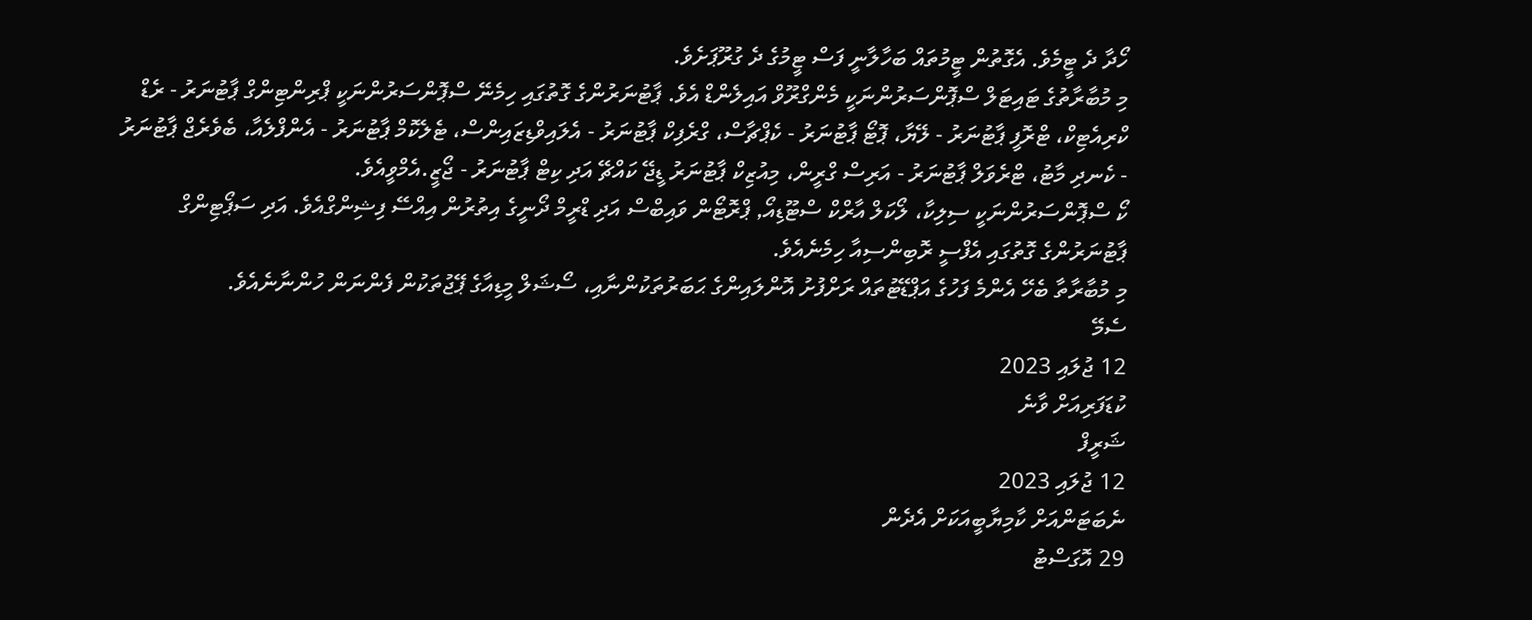ހޯދާ ދެ ޓީމެވެ. އެގޮތުން ޓީމުތައް ބަހާލާނީ ފަސް ޓީމުގެ ދެ ގުރޫޕަށެވެ.
މި މުބާރާތުގެ ޓައިޓަލް ސްޕޮންސަރުންނަކީ މެންގްރޫވް އައިލެންޑް އެވެ. ޕާޓުނަރުންގެ ގޮތުގައި ހިމެނޭ ސްޕޮންސަރުންނަކީ ޕްރިންޓިންގް ޕާޓުނަރު - ރެޑް ކްރިއެޓިކް، ޓްރޮފީ ޕާޓުނަރު - ލޭޔާ، ޕޮޓޯ ޕާޓުނަރު - ކެޕްޗާސް، ގްރެފިކް ޕާޓުނަރު - އެލައިވްޑިޒައިންސް، ޓެލެކޮމް ޕާޓުނަރު - އެންފްލެއާ، ބެވެރެޖް ޕާޓުނަރު - ކެނދި މާޓު، ޓްރެވަލް ޕާޓުނަރު - އަރިސް ގްރީން، މިއުޒިކް ޕާޓުނަރު ޑީޖޭ ކައްޗޭ އަދި ކިޓް ޕާޓުނަރު - ޖޯޒީ.އެމްވީއެވެ.
ކޯ ސްޕޮންސަރުންނަކީ ސިލިކާ، ލޯކަލް އާރްކް ސްޓޫޑިއޯ, ޕްރޮޓޯން ވައިބްސް އަދި ޑްރީމް ދޯނީގެ އިތުރުން އިއްސޭ ފިޝިންގްއެވެ. އަދި ސަޕޯޓިންގް ޕާޓުނަރުންގެ ގޮތުގައި އެފްސީ ރޮބިންސިއާ ހިމެނެއެވެ.
މި މުބާރާތާ ބެހޭ އެންމެ ފަހުގެ އަޕްޑޭޓުތައް ރަށްފުށު އޮންލައިންގެ ޙަބަރުތަކުންނާއި، ސޯޝަލް މީޑިއާގެ ޕޭޖުތަކުން ފެންނަން ހުންނާނެއެވެ.
ސެމޭ
12 ޖުލައި 2023
ކުޑަފަރިއަށް ވާނެ
ޝަރީފް
12 ޖުލައި 2023
ނެބަޓަންއަށް ކާމިޔާބީއަކަށް އެދެން
29 އޮގަސްޓު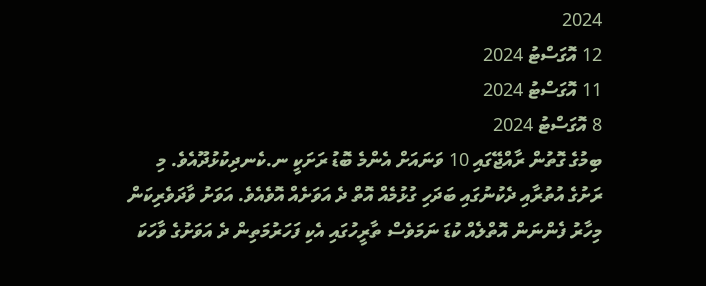2024
12 އޮގަސްޓު 2024
11 އޮގަސްޓު 2024
8 އޮގަސްޓު 2024
ބިމުގެ ގޮތުން ރާއްޖޭގައި 10 ވަނައަށް އެންމެ ބޮޑު ރަށަކީ ނ.ކެނދިކުޅުދޫއެވެ. މި ރަށުގެ އުތުރާއި ދެކުނުގައި ބަދަހި ގުޅުމެއް އޮތް ދެ އަވަށެއް އޮވެއެވެ. އަވަށު ވާދަވެރިކަން މިހާރު ފެންނަން އޮތްލެއް ކުޑަ ނަމަވެސް ތާރީހުގައި އެކި ފަހަރުމަތިން ދެ އަވަށުގެ ވާހަކަ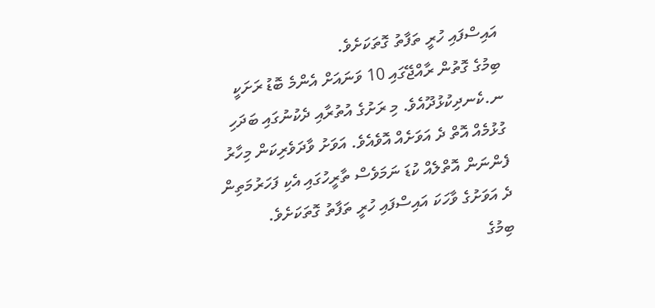އައިސްފައި ހުރީ ތަފާތު ގޮތަކަށެވެ.
ބިމުގެ ގޮތުން ރާއްޖޭގައި 10 ވަނައަށް އެންމެ ބޮޑު ރަށަކީ ނ.ކެނދިކުޅުދޫއެވެ. މި ރަށުގެ އުތުރާއި ދެކުނުގައި ބަދަހި ގުޅުމެއް އޮތް ދެ އަވަށެއް އޮވެއެވެ. އަވަށު ވާދަވެރިކަން މިހާރު ފެންނަން އޮތްލެއް ކުޑަ ނަމަވެސް ތާރީހުގައި އެކި ފަހަރުމަތިން ދެ އަވަށުގެ ވާހަކަ އައިސްފައި ހުރީ ތަފާތު ގޮތަކަށެވެ.
ބިމުގެ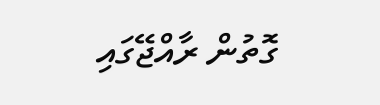ގޮތުން ރާއްޖޭގައި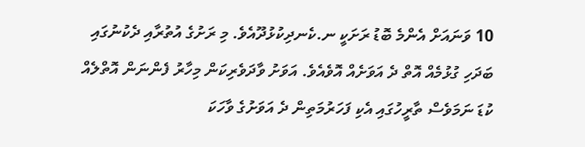10 ވަނައަށް އެންމެ ބޮޑު ރަށަކީ ނ.ކެނދިކުޅުދޫއެވެ. މި ރަށުގެ އުތުރާއި ދެކުނުގައި ބަދަހި ގުޅުމެއް އޮތް ދެ އަވަށެއް އޮވެއެވެ. އަވަށު ވާދަވެރިކަން މިހާރު ފެންނަން އޮތްލެއް ކުޑަ ނަމަވެސް ތާރީހުގައި އެކި ފަހަރުމަތިން ދެ އަވަށުގެ ވާހަކަ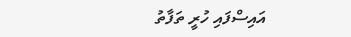އައިސްފައި ހުރީ ތަފާތު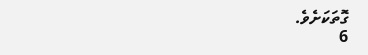ގޮތަކަށެވެ.
6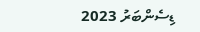ޑިސެންބަރު 2023